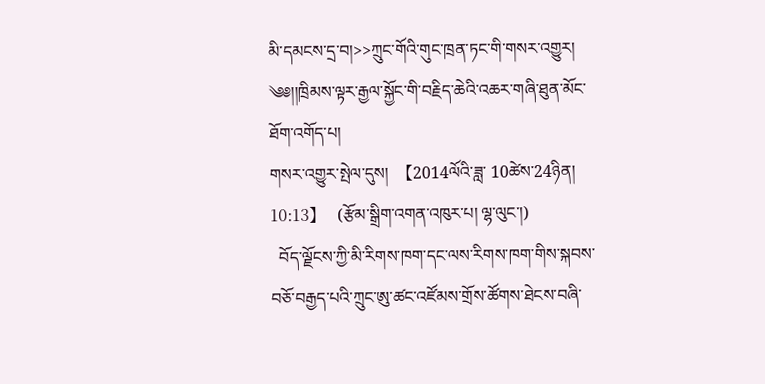མི་དམངས་དྲ་བ།>>ཀྲུང་གོའི་གུང་ཁྲན་ཏང་གི་གསར་འགྱུར།
༄༅།།ཁྲིམས་ལྟར་རྒྱལ་སྐྱོང་གི་བརྗིད་ཆེའི་འཆར་གཞི་ཐུན་མོང་ཐོག་འགོད་པ།
གསར་འགྱུར་སྤེལ་དུས།  【2014ལོའི་ཟླ་ 10ཚེས་24ཉིན། 10:13】   (རྩོམ་སྒྲིག་འགན་འཁུར་པ། ལྷ་ལུང་།)
  བོད་ལྗོངས་ཀྱི་མི་རིགས་ཁག་དང་ལས་རིགས་ཁག་གིས་སྐབས་བཅོ་བརྒྱད་པའི་ཀྲུང་ཨུ་ཚང་འཛོམས་གྲོས་ཚོགས་ཐེངས་བཞི་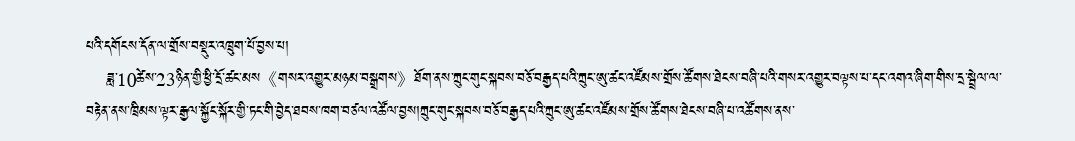པའི་དགོངས་དོན་ལ་གྲོས་བསྡུར་འཁྲུག་པོ་བྱས་པ།
    ཟླ་10ཚེས་23ཉིན་གྱི་ཕྱི་དྲོ་ཚང་མས《གསར་འགྱུར་མཉམ་བསྒྲགས》ཐོག་ནས་ཀྲུང་གུང་སྐབས་བཅོ་བརྒྱད་པའི་ཀྲུང་ཨུ་ཚང་འཛོམས་གྲོས་ཚོགས་ཐེངས་བཞི་པའི་གསར་འགྱུར་བལྟས་པ་དང་འགའ་ཞིག་གིས་དྲ་སྦྲེལ་ལ་བརྟེན་ནས་ཁྲིམས་ལྟར་རྒྱལ་སྐྱོང་སྐོར་གྱི་ཏང་གི་བྱེད་ཐབས་ཁག་བཙལ་འཚོལ་བྱས།ཀྲུང་གུང་སྐབས་བཅོ་བརྒྱད་པའི་ཀྲུང་ཨུ་ཚང་འཛོམས་གྲོས་ཚོགས་ཐེངས་བཞི་པ་འཚོགས་ནས་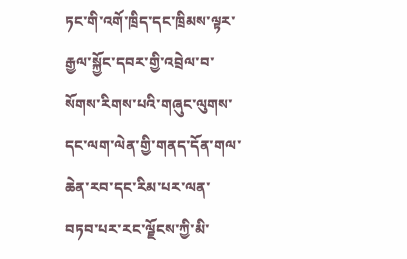ཏང་གི་འགོ་ཁྲིད་དང་ཁྲིམས་ལྟར་རྒྱལ་སྐྱོང་དབར་གྱི་འབྲེལ་བ་སོགས་རིགས་པའི་གཞུང་ལུགས་དང་ལག་ལེན་གྱི་གནད་དོན་གལ་ཆེན་རབ་དང་རིམ་པར་ལན་བཏབ་པར་རང་ལྗོངས་ཀྱི་མི་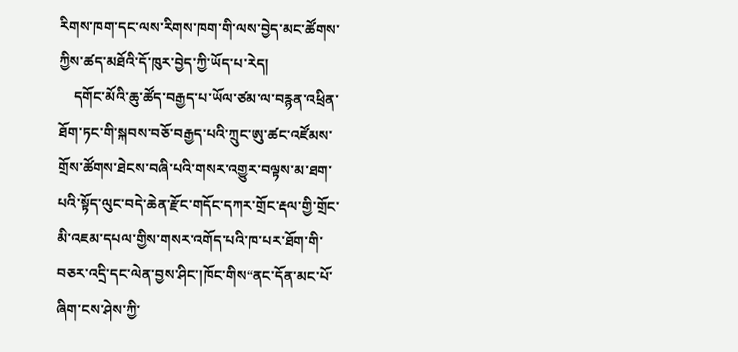རིགས་ཁག་དང་ལས་རིགས་ཁག་གི་ལས་བྱེད་མང་ཚོགས་ཀྱིས་ཚད་མཐོའི་དོ་ཁུར་བྱེད་ཀྱི་ཡོད་པ་རེད།
    དགོང་མོའི་ཆུ་ཚོད་བརྒྱད་པ་ཡོལ་ཙམ་ལ་བརྙན་འཕྲིན་ཐོག་ཏང་གི་སྐབས་བཅོ་བརྒྱད་པའི་ཀྲུང་ཨུ་ཚང་འཛོམས་གྲོས་ཚོགས་ཐེངས་བཞི་པའི་གསར་འགྱུར་བལྟས་མ་ཐག་པའི་སྟོད་ལུང་བདེ་ཆེན་རྫོང་གདོང་དཀར་གྲོང་རྡལ་གྱི་གྲོང་མི་འཇམ་དཔལ་གྱིས་གསར་འགོད་པའི་ཁ་པར་ཐོག་གི་བཅར་འདྲི་དང་ལེན་བྱས་ཤིང་།ཁོང་གིས“ནང་དོན་མང་པོ་ཞིག་ངས་ཤེས་ཀྱི་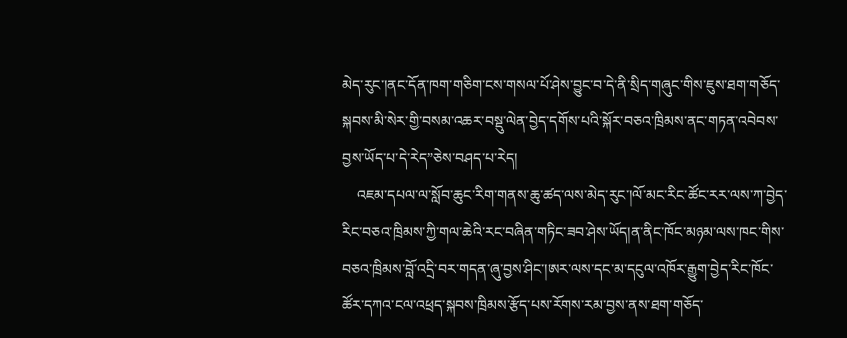མེད་རུང་།ནང་དོན་ཁག་གཅིག་ངས་གསལ་པོ་ཤེས་བྱུང་བ་དེ་ནི་སྲིད་གཞུང་གིས་ཇུས་ཐག་གཅོད་སྐབས་མི་སེར་གྱི་བསམ་འཆར་བསྡུ་ལེན་བྱེད་དགོས་པའི་སྐོར་བཅའ་ཁྲིམས་ནང་གཏན་འབེབས་བྱས་ཡོད་པ་དེ་རེད”ཅེས་བཤད་པ་རེད།
    འཇམ་དཔལ་ལ་སློབ་ཆུང་རིག་གནས་ཆུ་ཚད་ལས་མེད་རུང་།ལོ་མང་རིང་ཚོང་རར་ལས་ཀ་བྱེད་རིང་བཅའ་ཁྲིམས་ཀྱི་གལ་ཆེའི་རང་བཞིན་གཏིང་ཟབ་ཤེས་ཡོད།ན་ནིང་ཁོང་མཉམ་ལས་ཁང་གིས་བཅའ་ཁྲིམས་བློ་འདྲི་བར་གདན་ཞུ་བྱས་ཤིང་།ཨར་ལས་དང་མ་དངུལ་འཁོར་རྒྱུག་བྱེད་རིང་ཁོང་ཚོར་དཀའ་ངལ་འཕྲད་སྐབས་ཁྲིམས་རྩོད་པས་རོགས་རམ་བྱས་ནས་ཐག་གཅོད་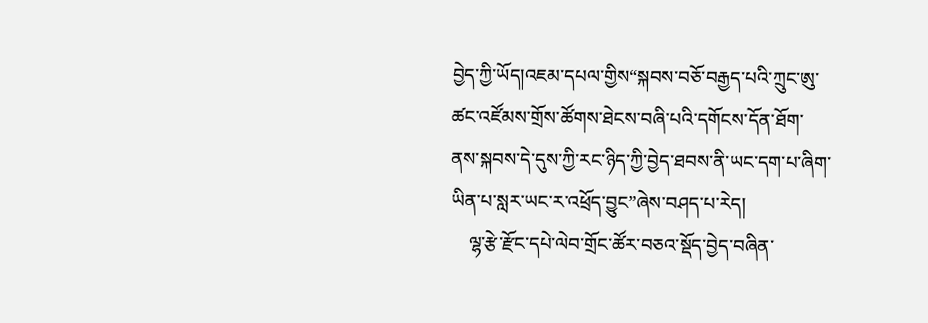བྱེད་ཀྱི་ཡོད།འཇམ་དཔལ་གྱིས“སྐབས་བཅོ་བརྒྱད་པའི་ཀྲུང་ཨུ་ཚང་འཛོམས་གྲོས་ཚོགས་ཐེངས་བཞི་པའི་དགོངས་དོན་ཐོག་ནས་སྐབས་དེ་དུས་ཀྱི་རང་ཉིད་ཀྱི་བྱེད་ཐབས་ནི་ཡང་དག་པ་ཞིག་ཡིན་པ་སླར་ཡང་ར་འཕྲོད་བྱུང”ཞེས་བཤད་པ་རེད།
    ལྷ་རྩེ་རྫོང་དཔེ་ལེབ་གྲོང་ཚོར་བཅའ་སྡོད་བྱེད་བཞིན་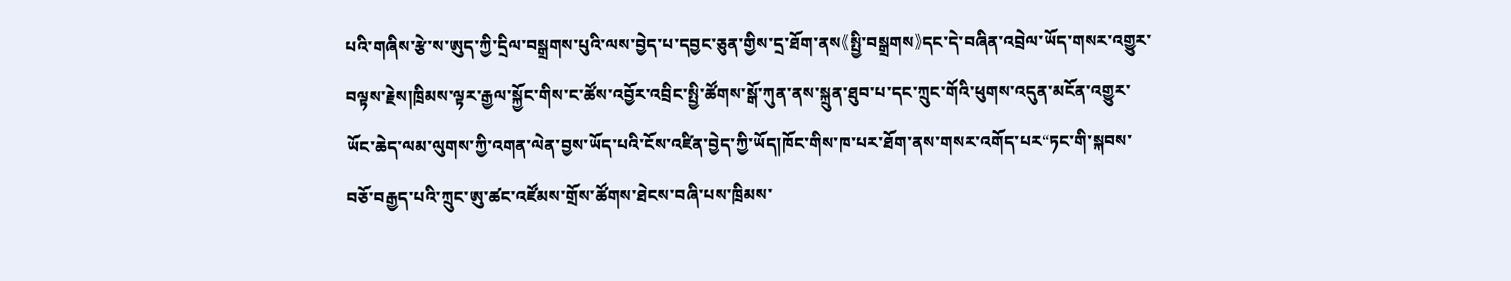པའི་གཞིས་རྩེ་ས་ཨུད་ཀྱི་དྲིལ་བསྒྲགས་པུའི་ལས་བྱེད་པ་དབྱང་ཅུན་གྱིས་དྲ་ཐོག་ནས《སྤྱི་བསྒྲགས》དང་དེ་བཞིན་འབྲེལ་ཡོད་གསར་འགྱུར་བལྟས་རྗེས།ཁྲིམས་ལྟར་རྒྱལ་སྐྱོང་གིས་ང་ཚོས་འབྱོར་འབྲིང་སྤྱི་ཚོགས་སྒོ་ཀུན་ནས་སྐྲུན་ཐུབ་པ་དང་ཀྲུང་གོའི་ཕུགས་འདུན་མངོན་འགྱུར་ཡོང་ཆེད་ལམ་ལུགས་ཀྱི་འགན་ལེན་བྱས་ཡོད་པའི་ངོས་འཛིན་བྱེད་ཀྱི་ཡོད།ཁོང་གིས་ཁ་པར་ཐོག་ནས་གསར་འགོད་པར“ཏང་གི་སྐབས་བཅོ་བརྒྱད་པའི་ཀྲུང་ཨུ་ཚང་འཛོམས་གྲོས་ཚོགས་ཐེངས་བཞི་པས་ཁྲིམས་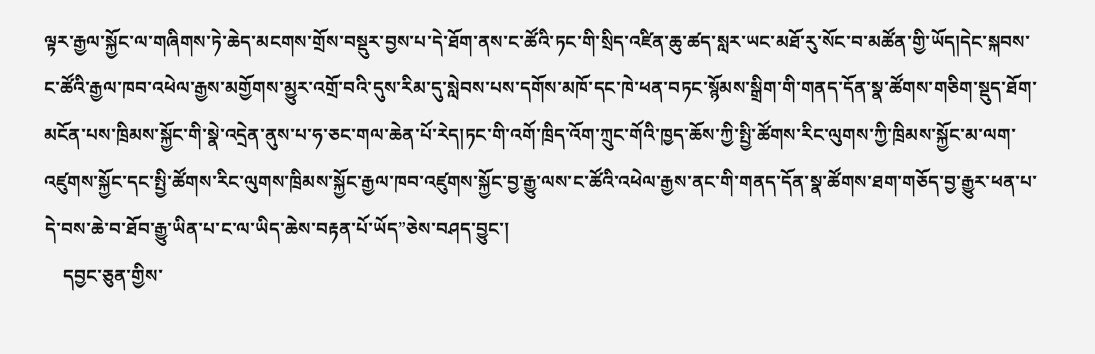ལྟར་རྒྱལ་སྐྱོང་ལ་གཞིགས་ཏེ་ཆེད་མངགས་གྲོས་བསྡུར་བྱས་པ་དེ་ཐོག་ནས་ང་ཚོའི་ཏང་གི་སྲིད་འཛིན་ཆུ་ཚད་སླར་ཡང་མཐོ་རུ་སོང་བ་མཚོན་གྱི་ཡོད།དེང་སྐབས་ང་ཚོའི་རྒྱལ་ཁབ་འཕེལ་རྒྱས་མགྱོགས་མྱུར་འགྲོ་བའི་དུས་རིམ་དུ་སླེབས་པས་དགོས་མཁོ་དང་ཁེ་ཕན་བཏང་སྙོམས་སྒྲིག་གི་གནད་དོན་སྣ་ཚོགས་གཅིག་སྡུད་ཐོག་མངོན་པས་ཁྲིམས་སྐྱོང་གི་སྣེ་འདྲེན་ནུས་པ་ཧ་ཅང་གལ་ཆེན་པོ་རེད།ཏང་གི་འགོ་ཁྲིད་འོག་ཀྲུང་གོའི་ཁྱད་ཆོས་ཀྱི་སྤྱི་ཚོགས་རིང་ལུགས་ཀྱི་ཁྲིམས་སྐྱོང་མ་ལག་འཛུགས་སྐྱོང་དང་སྤྱི་ཚོགས་རིང་ལུགས་ཁྲིམས་སྐྱོང་རྒྱལ་ཁབ་འཛུགས་སྐྱོང་བྱ་རྒྱུ་ལས་ང་ཚོའི་འཕེལ་རྒྱས་ནང་གི་གནད་དོན་སྣ་ཚོགས་ཐག་གཅོད་བྱ་རྒྱུར་ཕན་པ་དེ་བས་ཆེ་བ་ཐོབ་རྒྱུ་ཡིན་པ་ང་ལ་ཡིད་ཆེས་བརྟན་པོ་ཡོད”ཅེས་བཤད་བྱུང་།
    དབྱང་ཅུན་གྱིས་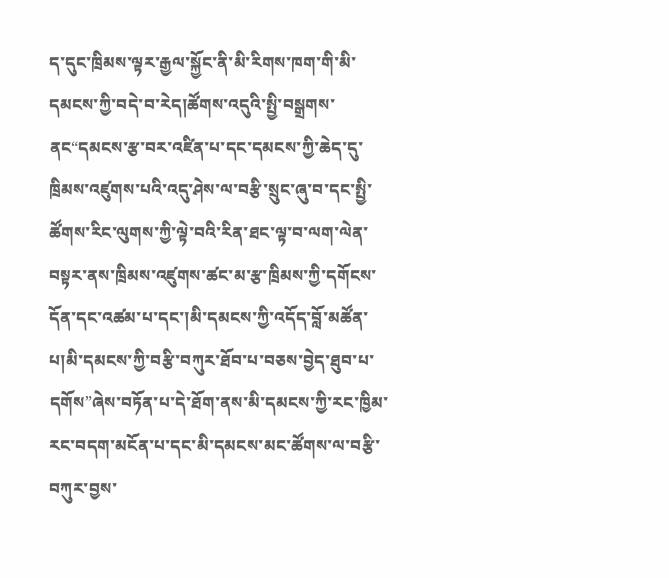ད་དུང་ཁྲིམས་ལྟར་རྒྱལ་སྐྱོང་ནི་མི་རིགས་ཁག་གི་མི་དམངས་ཀྱི་བདེ་བ་རེད།ཚོགས་འདུའི་སྤྱི་བསྒྲགས་ནང“དམངས་རྩ་བར་འཛིན་པ་དང་དམངས་ཀྱི་ཆེད་དུ་ཁྲིམས་འཛུགས་པའི་འདུ་ཤེས་ལ་བརྩི་སྲུང་ཞུ་བ་དང་སྤྱི་ཚོགས་རིང་ལུགས་ཀྱི་ལྟེ་བའི་རིན་ཐང་ལྟ་བ་ལག་ལེན་བསྟར་ནས་ཁྲིམས་འཛུགས་ཚང་མ་རྩ་ཁྲིམས་ཀྱི་དགོངས་དོན་དང་འཚམ་པ་དང་།མི་དམངས་ཀྱི་འདོད་བློ་མཚོན་པ།མི་དམངས་ཀྱི་བརྩི་བཀུར་ཐོབ་པ་བཅས་བྱེད་ཐུབ་པ་དགོས”ཞེས་བཏོན་པ་དེ་ཐོག་ནས་མི་དམངས་ཀྱི་རང་ཁྱིམ་རང་བདག་མངོན་པ་དང་མི་དམངས་མང་ཚོགས་ལ་བརྩི་བཀུར་བྱས་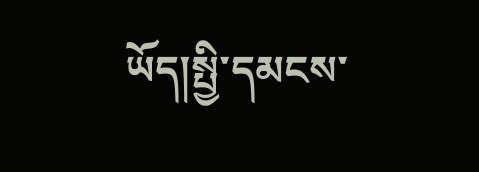ཡོད།སྤྱི་དམངས་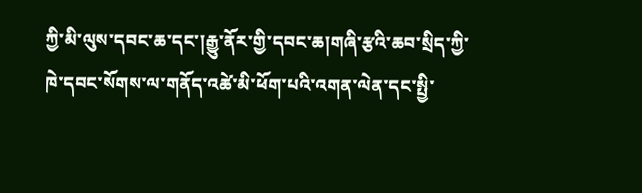ཀྱི་མི་ལུས་དབང་ཆ་དང་།རྒྱུ་ནོར་གྱི་དབང་ཆ།གཞི་རྩའི་ཆབ་སྲིད་ཀྱི་ཁེ་དབང་སོགས་ལ་གནོད་འཚེ་མི་ཕོག་པའི་འགན་ལེན་དང་སྤྱི་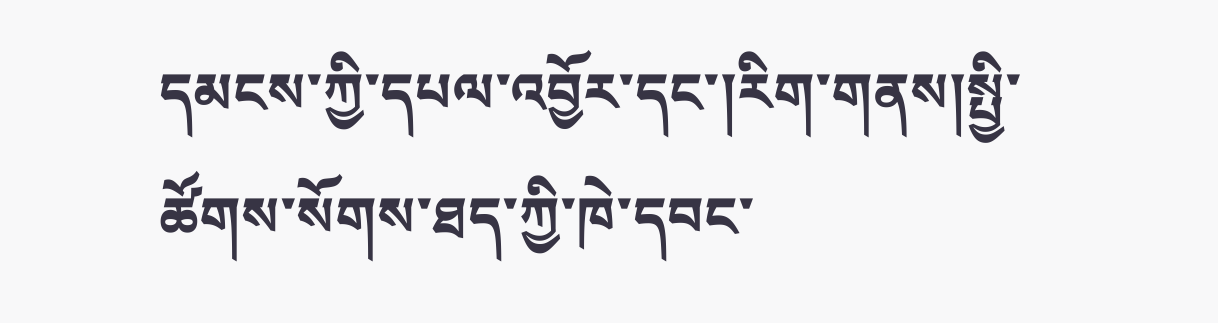དམངས་ཀྱི་དཔལ་འབྱོར་དང་།རིག་གནས།སྤྱི་ཚོགས་སོགས་ཐད་ཀྱི་ཁེ་དབང་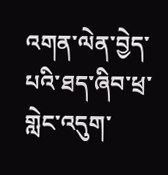འགན་ལེན་བྱེད་པའི་ཐད་ཞིབ་ཕྲ་གླེང་འདུག་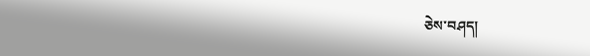ཅེས་བཤད།